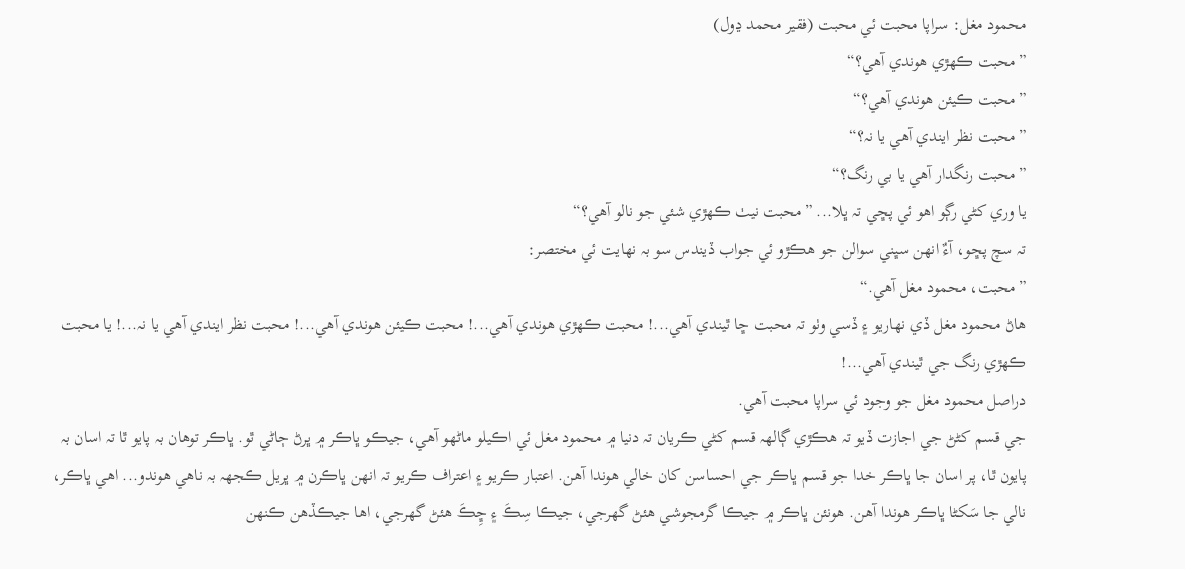محمود مغل: سراپا محبت ئي محبت (فقير محمد ڍول)
”محبت ڪھڙي هوندي آهي؟“
”محبت ڪيئن هوندي آهي؟“
”محبت نظر ايندي آهي يا نہ؟“
”محبت رنگدار آهي يا بي رنگ؟“
يا وري کڻي رڳو اهو ئي پڇي تہ ڀلا... ”محبت نيٺ ڪھڙي شئي جو نالو آهي؟“
تہ سچ پڇو، آءٌ انھن سڀني سوالن جو هڪڙو ئي جواب ڏيندس سو بہ نھايت ئي مختصر:
”محبت، محمود مغل آهي.“
هاڻ محمود مغل ڏي نھاريو ۽ ڏسي وٺو تہ محبت ڇا ٿيندي آهي...! محبت ڪھڙي هوندي آهي...! محبت ڪيئن هوندي آهي...! محبت نظر ايندي آهي يا نہ...! يا محبت ڪھڙي رنگ جي ٿيندي آهي...!
دراصل محمود مغل جو وجود ئي سراپا محبت آهي.
جي قسم کڻڻ جي اجازت ڏيو تہ هڪڙي ڳالھہ قسم کڻي ڪريان تہ دنيا ۾ محمود مغل ئي اڪيلو ماڻھو آهي، جيڪو ڀاڪر ۾ ڀرڻ ڄاڻي ٿو. ڀاڪر توهان بہ پايو ٿا تہ اسان بہ پايون ٿا، پر اسان جا ڀاڪر خدا جو قسم ڀاڪر جي احساسن کان خالي هوندا آهن. اعتبار ڪريو ۽ اعتراف ڪريو تہ انھن ڀاڪرن ۾ ڀريل ڪجهہ بہ ناهي هوندو... اهي ڀاڪر، نالي جا سَکڻا ڀاڪر هوندا آهن. هونئن ڀاڪر ۾ جيڪا گرمجوشي هئڻ گهرجي، جيڪا سِڪَ ۽ ڇِڪَ هئڻ گهرجي، اها جيڪڏهن ڪنھن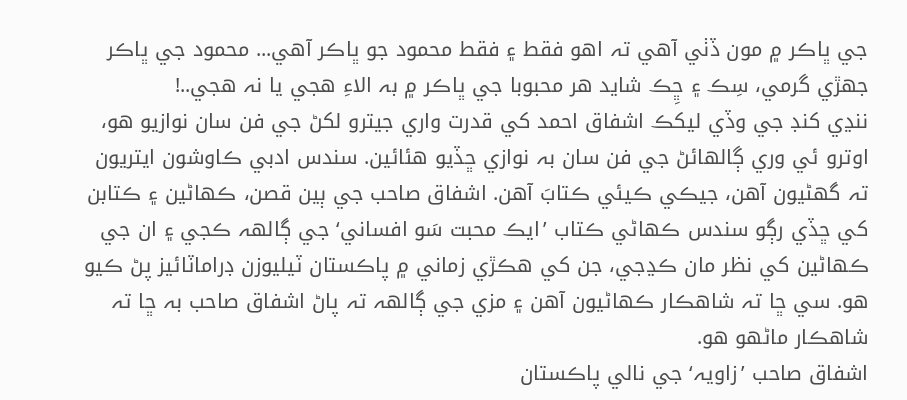جي ڀاڪر ۾ مون ڏٺي آهي تہ اهو فقط ۽ فقط محمود جو ڀاڪر آهي... محمود جي ڀاڪر جھڙي گرمي، سِڪ ۽ ڇِڪ شايد هر محبوبا جي ڀاڪر ۾ بہ الاءِ هجي يا نہ هجي..!
ننڍي کنڊ جي وڏي ليکڪ اشفاق احمد کي قدرت واري جيترو لکڻ جي فن سان نوازيو هو، اوترو ئي وري ڳالھائڻ جي فن سان بہ نوازي ڇڏيو هئائين. سندس ادبي ڪاوشون ايتريون تہ گهڻيون آهن، جيڪي ڪيئي ڪتابَ آهن. اشفاق صاحب جي ٻين قصن، ڪھاڻين ۽ ڪتابن کي ڇڏي رڳو سندس ڪھاڻي ڪتاب ’ايڪ محبت سَو افساني‘ جي ڳالھہ ڪجي ۽ ان جي ڪھاڻين کي نظر مان ڪڍجي، جن کي هڪڙي زماني ۾ پاڪستان ٽيليوزن ڊراماٽائيز پڻ ڪيو هو. سي ڇا تہ شاهڪار ڪھاڻيون آهن ۽ مزي جي ڳالھہ تہ پاڻ اشفاق صاحب بہ ڇا تہ شاهڪار ماڻھو هو.
اشفاق صاحب ’زاويہ‘ جي نالي پاڪستان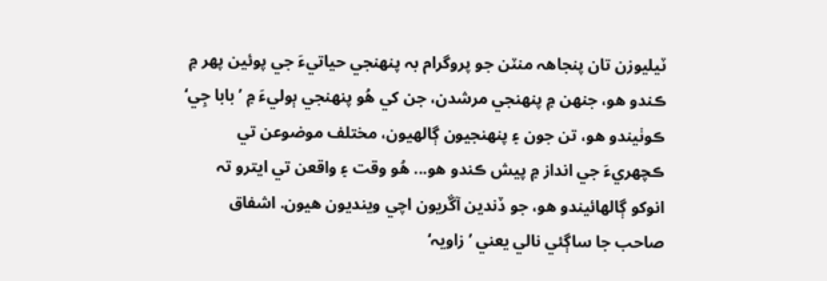ٽيليوزن تان پنجاھہ منٽن جو پروگرام بہ پنھنجي حياتيءَ جي پوئين پھر ۾ ڪندو هو، جنھن ۾ پنھنجي مرشدن، جن کي هُو پنھنجي ٻوليءَ ۾ ’بابا جِي‘ ڪوٺيندو هو، تن جون ۽ پنھنجيون ڳالھيون، مختلف موضوعن تي ڪچھريءَ جي انداز ۾ پيش ڪندو هو... هُو وقت ۽ واقعن تي ايترو تہ انوکو ڳالھائيندو هو، جو ڏندين آڱريون اچي وينديون هيون. اشفاق صاحب جا ساڳئي نالي يعني ’زاويہ‘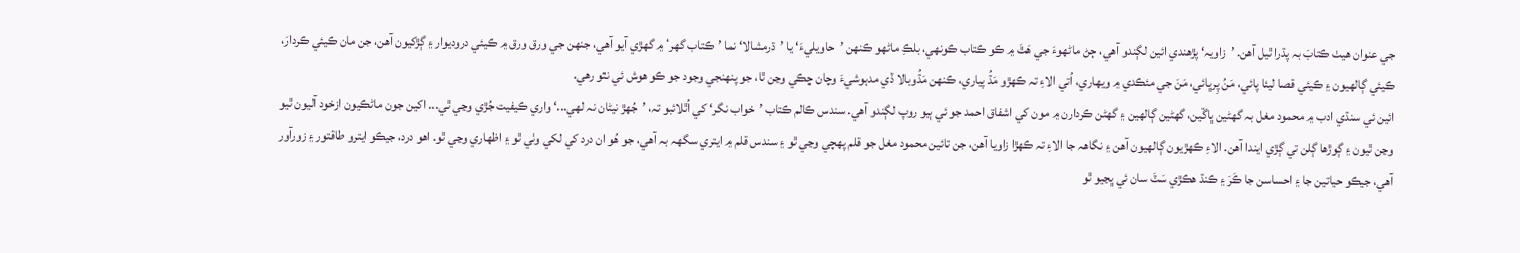جي عنوان هيٺ ڪتابَ بہ پڌرا ٿيل آهن. ’زاويہ‘ پڙهندي ائين لڳندو آهي، ڄڻ ماڻھوءَ جي هَٿَ ۾ ڪو ڪتاب ڪونھي، بلڪِ ماڻھو ڪنھن ’حاويليءَ‘ يا ’ڌرمشالا‘ نما ’ڪتاب گهر‘ ۾ گهڙي آيو آهي، جنھن جي ورق ورق ۾ ڪيئي دروديوار ۽ ڳڙکيون آهن، جن مان ڪيئي ڪردارَ، ڪيئي ڳالھيون ۽ ڪيئي قصا ليئا پائي، مَنُ پِرڀائي، مَنَ جي مئڪدي ۾ ويھاري، اُتي الاءِ تہ ڪھڙو مَڌُ پياري، ڪنھن مَڌُوبالا ڏي مدہوشيءَ وچان ڇڪي وڃن ٿا، جو پنھنجي وجود جو ڪو هوش ئي نٿو رهي.
ائين ئي سنڌي ادب ۾ محمود مغل بہ گهڻين ڀاڱين، گهڻين ڳالھين ۽ گهڻن ڪردارن ۾ مون کي اشفاق احمد جو ئي ٻيو روپ لڳندو آهي. سندس ڪالم ڪتاب ’خواب نگر‘ کي اُٿلائبو تہ، ’جُهڙ نيڻان نہ لھي...‘ واري ڪيفيت جُڙي وڃي ٿي... اکين جون ماڻڪيون ازخود آليون ٿيو وڃن ٿيون ۽ ڳوڙها ڳلن تي ڳڙي ايندا آهن. الاءِ ڪھڙيون ڳالھيون آهن ۽ نگاھہ جا الاءِ تہ ڪھڙا زاويا آهن، جن تائين محمود مغل جو قلم پھچي وڃي ٿو ۽ سندس قلم ۾ ايتري سگهہ بہ آهي، جو هُو ان درد کي لکي وٺي ٿو ۽ اظھاري وڃي ٿو. اهو درد، جيڪو ايترو طاقتور ۽ زورآور آهي، جيڪو حياتين جا ۽ احساسن جا ڪَرَ ۽ ڪنڌ هڪڙي سَٽَ سان ئي ڀڃيو ٿو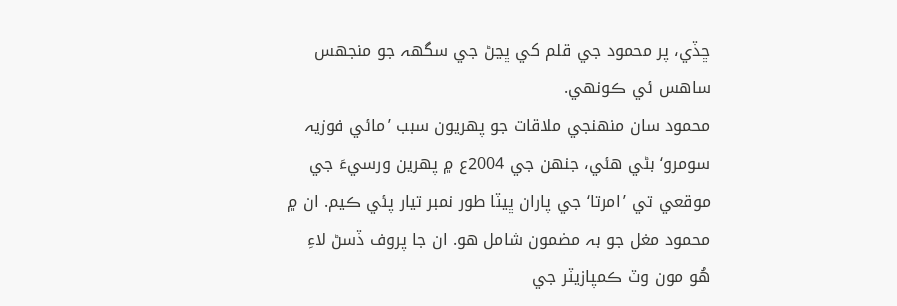ڇڏي، پر محمود جي قلم کي ڀڃڻ جي سگهہ جو منجهس ساهس ئي ڪونھي.
محمود سان منھنجي ملاقات جو پھريون سبب ’مائي فوزيہ سومرو‘ بڻي هئي، جنھن جي 2004ع ۾ پھرين ورسيءَ جي موقعي تي ’امرتا‘ جي پاران ڀيٽا طور نمبر تيار پئي ڪيم. ان ۾ محمود مغل جو بہ مضمون شامل هو. ان جا پروف ڏسڻ لاءِ هُو مون وٽ ڪمپازيٽر جي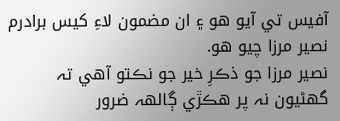آفيس تي آيو هو ۽ ان مضمون لاءِ کيس برادرم نصير مرزا چيو هو.
نصير مرزا جو ذڪرِ خير جو نڪتو آهي تہ گهڻيون نہ پر هڪڙي ڳالھہ ضرور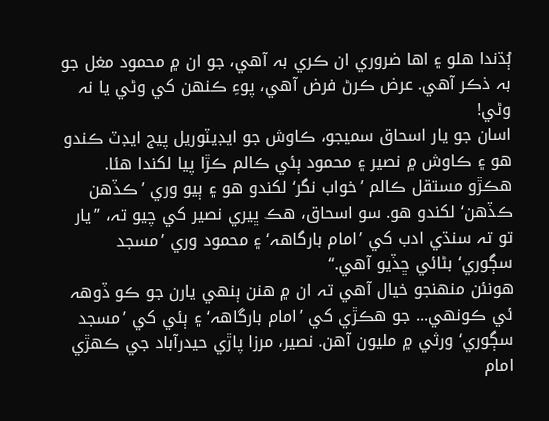ٻُڌندا هلو ۽ اها ضروري ان ڪري بہ آهي، جو ان ۾ محمود مغل جو بہ ذڪر آهي. عرض ڪرڻ فرض آهي، پوءِ ڪنھن کي وڻي يا نہ وڻي!
اسان جو يار اسحاق سميجو، ڪاوش جو ايڊيٽوريل پيج ايڊٽ ڪندو هو ۽ ڪاوش ۾ نصير ۽ محمود ٻئي ڪالم ڪڙا پيا لکندا هئا. هڪڙو مستقل ڪالم ’خواب نگر‘ لکندو هو ۽ ٻيو وري ’ڪڏهن ڪڏهن‘ لکندو هو. سو اسحاق، هڪ ڀيري نصير کي چيو تہ، ”يار تو تہ سنڌي ادب کي ’امام بارگاھہ‘ ۽ محمود وري ’مسجد سڳوري‘ بڻائي ڇڏيو آهي.“
هونئن منھنجو خيال آهي تہ ان ۾ هنن ٻنھي يارن جو ڪو ڏوھہ ئي ڪونھي... جو هڪڙي کي ’امام بارگاھہ‘ ۽ ٻئي کي ’مسجد سڳوري‘ ورثي ۾ مليون آهن. نصير، مرزا پاڙي حيدرآباد جي ڪھڙي امام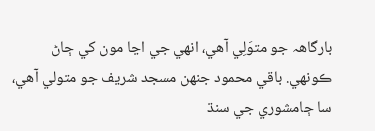بارگاھہ جو متوَلِي آهي، انھي جي اڃا مون کي ڄاڻ ڪونھي. باقي محمود جنھن مسجد شريف جو متولي آهي، سا ڄامشوري جي سنڌ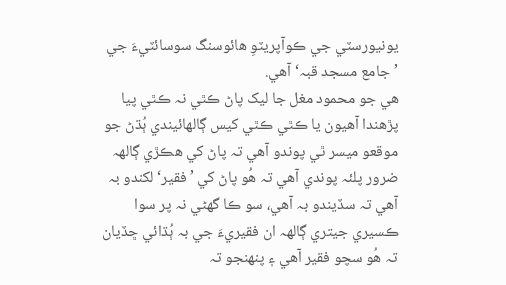يونيورسٽي جي ڪوآپريٽوِ هائوسنگ سوسائٽيءَ جي ’جامع مسجد قبہ‘ آهي.
هي جو محمود مغل جا ليک پاڻ ڪٿي نہ ڪٿي پيا پڙهندا آهيون يا ڪٿي ڪٿي کيس ڳالھائيندي ٻُڌڻ جو موقعو ميسر ٿي پوندو آهي تہ پاڻ کي هڪڙي ڳالھہ ضرور پلئہ پوندي آهي تہ هُو پاڻ کي ’فقير‘ لکندو بہ آهي تہ سڏيندو بہ آهي، سو ڪا گهڻي نہ پر سوا ڪسيري جيتري ڳالھہ ان فقيريءَ جي بہ ٻُڌائي ڇڏيان تہ هُو سچو فقير آهي ۽ پنھنجو تہ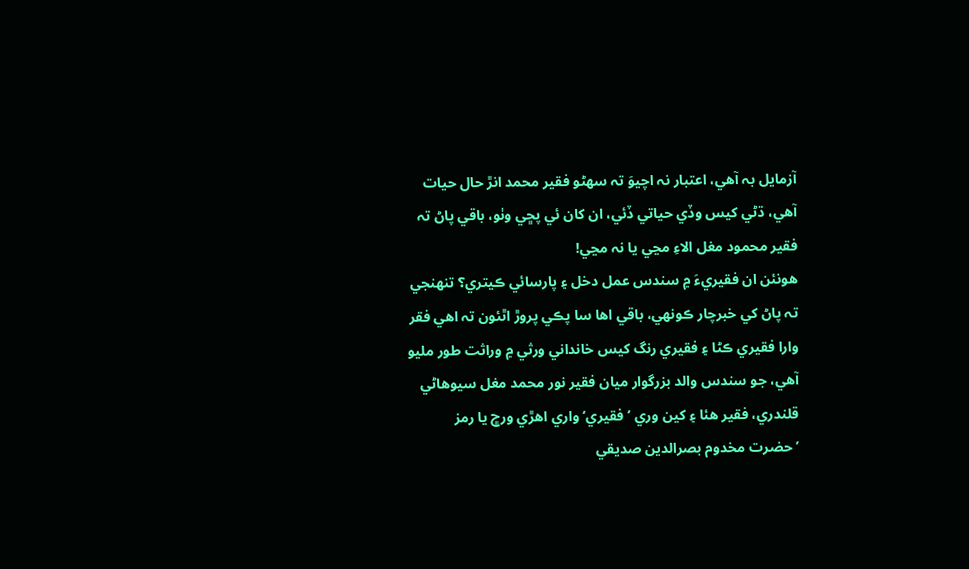آزمايل بہ آهي، اعتبار نہ اچيوَ تہ سھڻو فقير محمد انڙ حال حيات آهي، ڌڻي کيس وڏي حياتي ڏئي، ان کان ئي پڇي وٺو، باقي پاڻ تہ فقير محمود مغل الاءِ مڃي يا نہ مڃي!
هونئن ان فقيريءَ ۾ سندس عمل دخل ۽ پارسائي ڪيتري؟ تنھنجي تہ پاڻ کي خبرچار ڪونھي، باقي اها سا پڪي پروڙ اٿئون تہ اهي فقر وارا فقيري ڪڻا ۽ فقيري رنگ کيس خانداني ورثي ۾ وراثت طور مليو آهي، جو سندس والد بزرگوار ميان فقير نور محمد مغل سيوهاڻي قلندري، فقير هئا ۽ کين وري ’فقيري‘ واري اهڙي ورڇ يا رمز ’حضرت مخدوم بصرالدين صديقي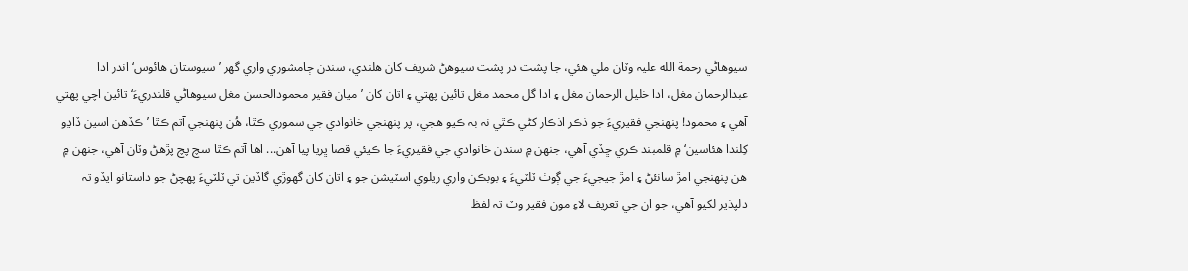سيوهاڻي رحمة الله عليہ وٽان ملي هئي، جا پشت در پشت سيوهڻ شريف کان هلندي، سندن ڄامشوري واري گهر ’سيوستان هائوس‘ اندر ادا عبدالرحمان مغل، ادا خليل الرحمان مغل ۽ ادا گل محمد مغل تائين پھتي ۽ اتان کان ’ميان فقير محمودالحسن مغل سيوهاڻي قلندريءَ‘ تائين اچي پھتي آهي ۽ محمود! پنھنجي فقيريءَ جو ذڪر اذڪار کڻي ڪٿي نہ بہ ڪيو هجي، پر پنھنجي خانوادي جي سموري ڪٿا، هُن پنھنجي آتم ڪٿا ’ڪڏهن اسين ڏاڍو کِلندا هئاسين‘ ۾ قلمبند ڪري ڇڏي آهي، جنھن ۾ سندن خانوادي جي فقيريءَ جا ڪيئي قصا ڀريا پيا آهن... اها آتم ڪٿا سچ پچ پڙهڻ وٽان آهي، جنھن ۾ هن پنھنجي امڙ سانئڻ ۽ امڙ جيجيءَ جي ڳوٺ ٽلٽيءَ ۽ بوبڪن واري ريلوي اسٽيشن جو ۽ اتان کان گهوڙي گاڏين تي ٽلٽيءَ پھچڻ جو داستانو ايڏو تہ دلپذير لکيو آهي، جو ان جي تعريف لاءِ مون فقير وٽ تہ لفظ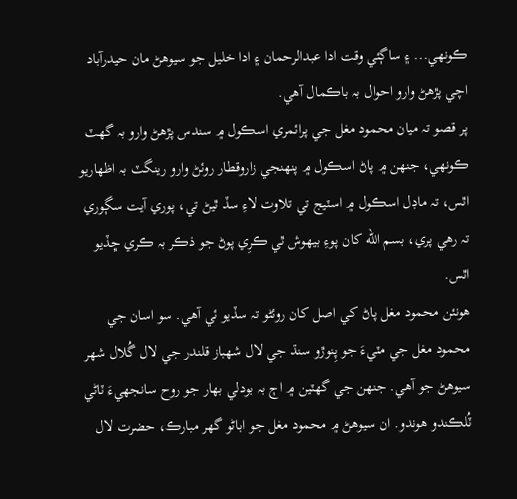ڪونھي... ۽ ساڳئي وقت ادا عبدالرحمان ۽ ادا خليل جو سيوهڻ مان حيدرآباد اچي پڙهڻ وارو احوال بہ باڪمال آهي.
پر قصو تہ ميان محمود مغل جي پرائمري اسڪول ۾ سندس پڙهڻ وارو بہ گهٽ ڪونھي، جنھن ۾ پاڻ اسڪول ۾ پنھنجي زاروقطار روئڻ وارو رينگٽ بہ اظھاريو اٿس، تہ ماڊل اسڪول ۾ اسٽيج تي تلاوت لاءِ سڏ ٿيڻ تي، پوري آيت سڳوري تہ رهي پري، بسم الله کان پوءِ بيھوش ٿي ڪرِي پوڻ جو ذڪر بہ ڪري ڇڏيو اٿس.
هونئن محمود مغل پاڻ کي اصل کان روئڻو تہ سڏيو ئي آهي. سو اسان جي محمود مغل جي مٽيءَ جو پِنوڙو سنڌ جي لال شھباز قلندر جي لال گُلال شھر سيوهڻ جو آهي. جنھن جي گهٽين ۾ اڄ بہ بودلي بھار جو روح سانجهيءَ ٽاڻي ٽُلڪندو هوندو. ان سيوهڻ ۾ محمود مغل جو اباڻو گهر مبارڪ، حضرت لال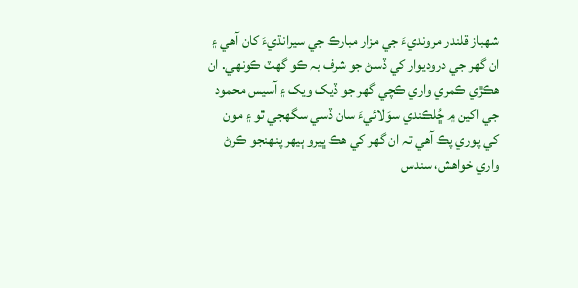شھباز قلندر مرونديءَ جي مزار مبارڪ جي سيرانڌيءَ کان آهي ۽ ان گهر جي دروديوار کي ڏسڻ جو شرف بہ ڪو گهٽ ڪونھي. ان هڪڙي ڪمري واري ڪچي گهر جو ڏيک ويک ۽ آسيس محمود جي اکين ۾ ڇُلڪندي سوَلائيءَ سان ڏسي سگهجي ٿو ۽ مون کي پوري پڪ آهي تہ ان گهر کي هڪ ڀيرو ٻيھر پنھنجو ڪرڻ واري خواهش، سندس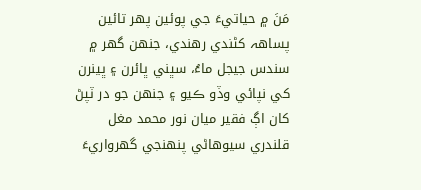مَنَ ۾ حياتيءَ جي پوئين پھر تائين پساھہ کڻندي رهندي، جنھن گهر ۾ سندس جيجل ماءُ، سڀني ڀائرن ۽ ڀينرن کي نپائي وڏو ڪيو ۽ جنھن جو در ٽپڻ کان اڳ فقير ميان نور محمد مغل قلندري سيوهاڻي پنھنجي گهرواريءَ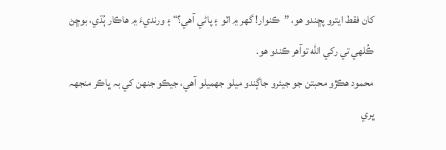کان فقط ايترو پڇندو هو، ”ڪنوار! گهر ۾ اٽو ۽ پاڻي آهي؟“ ۽ ورنديءَ ۾ هاڪار ٻُڌي، بوڇڻ ڪُلھي تي رکي الله توآهر ڪندو هو.
محمود هڪڙو محبتن جو جيئرو جاڳندو ميلو جهميلو آهي، جيڪو جنھن کي بہ ڀاڪر منجهہ ڀري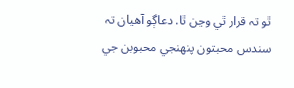ٿو تہ قرار ٿي وڃن ٿا. دعاڳو آهيان تہ سندس محبتون پنھنجي محبوبن جي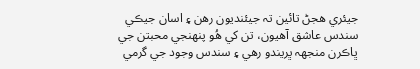جيئري هجڻ تائين تہ جيئنديون رهن ۽ اسان جيڪي سندس عاشق آهيون، تن کي هُو پنھنجي محبتن جي ڀاڪرن منجهہ ڀريندو رهي ۽ سندس وجود جي گرمي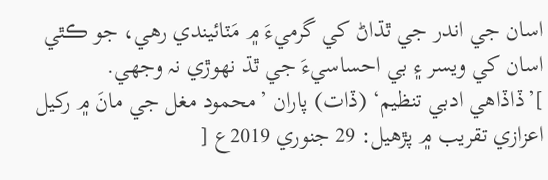اسان جي اندر جي ٿڌاڻ کي گرميءَ ۾ مَٽائيندي رهي، جو ڪٿي اسان کي ويسر ۽ بي احساسيءَ جي ٿڌ نھوڙي نہ وجهي.
]’ڏاڏاهي ادبي تنظيم‘ (ڏات) پاران ’محمود مغل جي مانَ ۾ رکيل اعزازي تقريب ۾ پڙهيل: 29 جنوري 2019ع [